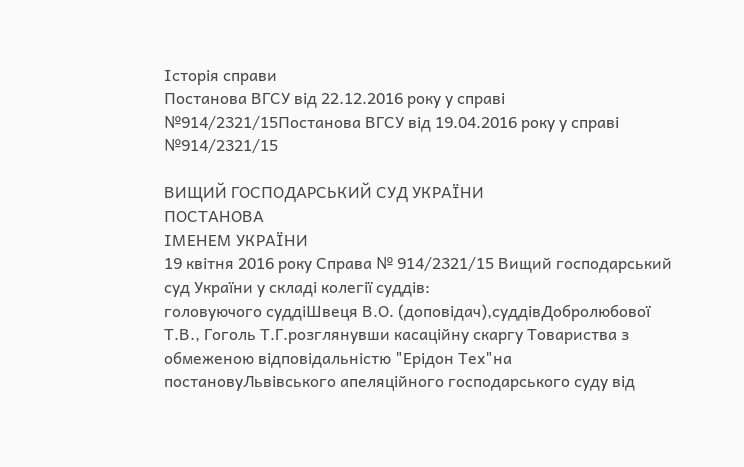Історія справи
Постанова ВГСУ від 22.12.2016 року у справі №914/2321/15Постанова ВГСУ від 19.04.2016 року у справі №914/2321/15

ВИЩИЙ ГОСПОДАРСЬКИЙ СУД УКРАЇНИ
ПОСТАНОВА
ІМЕНЕМ УКРАЇНИ
19 квітня 2016 року Справа № 914/2321/15 Вищий господарський суд України у складі колегії суддів:
головуючого суддіШвеця В.О. (доповідач),суддівДобролюбової Т.В., Гоголь Т.Г.розглянувши касаційну скаргу Товариства з обмеженою відповідальністю "Ерідон Тех"на постановуЛьвівського апеляційного господарського суду від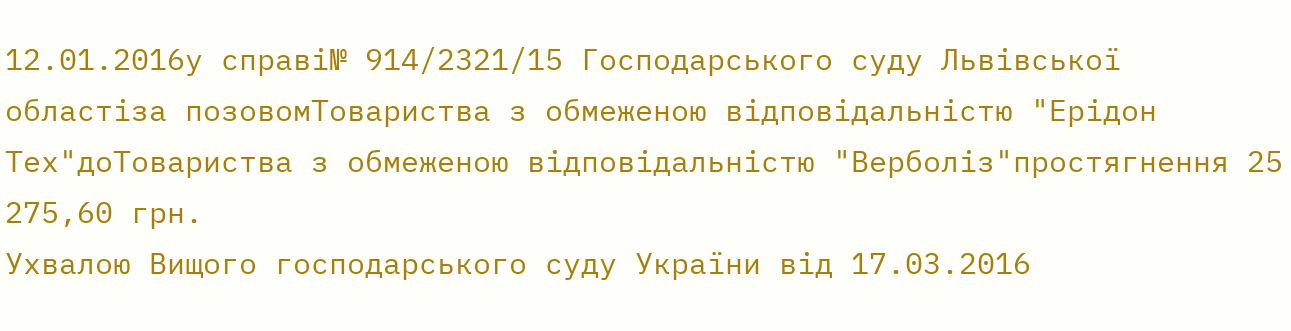12.01.2016у справі№ 914/2321/15 Господарського суду Львівської областіза позовомТовариства з обмеженою відповідальністю "Ерідон Тех"доТовариства з обмеженою відповідальністю "Верболіз"простягнення 25 275,60 грн.
Ухвалою Вищого господарського суду України від 17.03.2016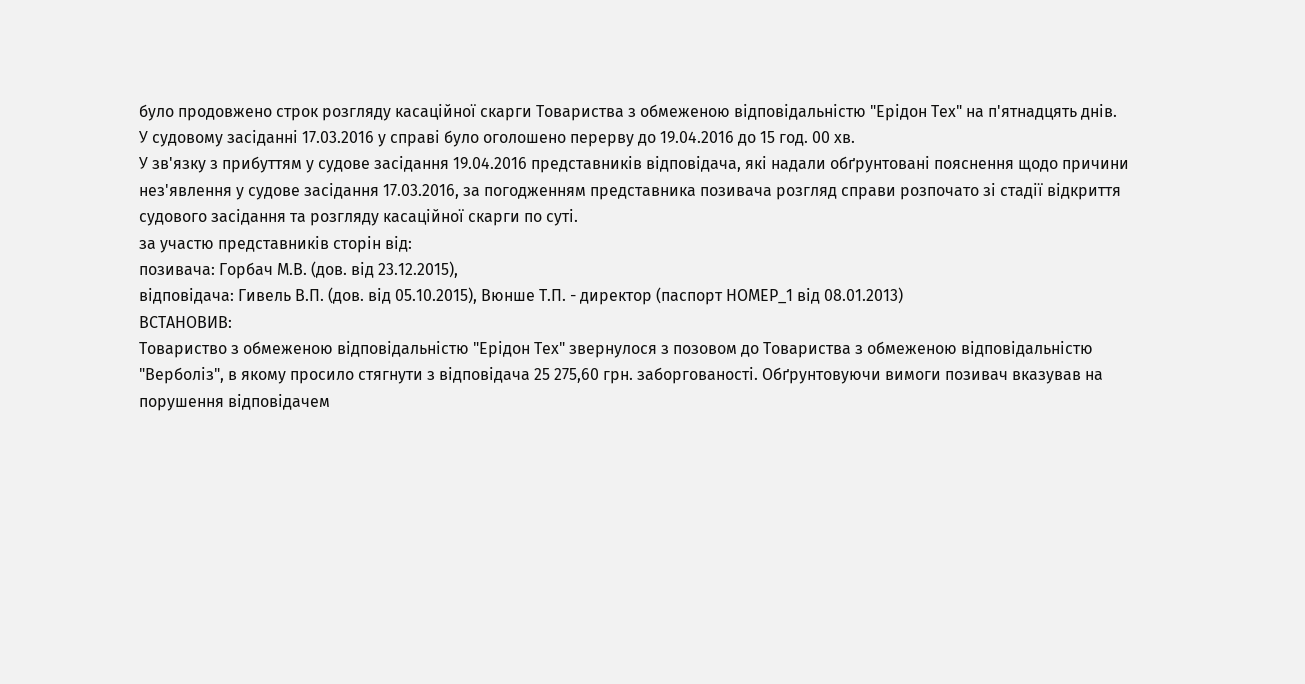було продовжено строк розгляду касаційної скарги Товариства з обмеженою відповідальністю "Ерідон Тех" на п'ятнадцять днів.
У судовому засіданні 17.03.2016 у справі було оголошено перерву до 19.04.2016 до 15 год. 00 хв.
У зв'язку з прибуттям у судове засідання 19.04.2016 представників відповідача, які надали обґрунтовані пояснення щодо причини нез'явлення у судове засідання 17.03.2016, за погодженням представника позивача розгляд справи розпочато зі стадії відкриття судового засідання та розгляду касаційної скарги по суті.
за участю представників сторін від:
позивача: Горбач М.В. (дов. від 23.12.2015),
відповідача: Гивель В.П. (дов. від 05.10.2015), Вюнше Т.П. - директор (паспорт НОМЕР_1 від 08.01.2013)
ВСТАНОВИВ:
Товариство з обмеженою відповідальністю "Ерідон Тех" звернулося з позовом до Товариства з обмеженою відповідальністю "Верболіз", в якому просило стягнути з відповідача 25 275,60 грн. заборгованості. Обґрунтовуючи вимоги позивач вказував на порушення відповідачем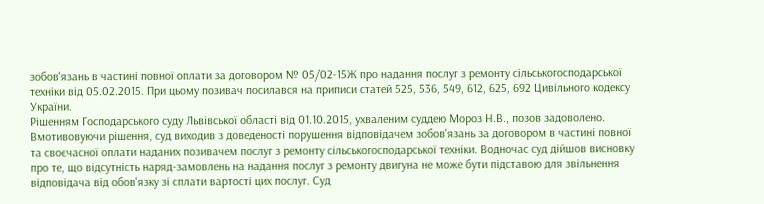зобов'язань в частині повної оплати за договором № 05/02-15Ж про надання послуг з ремонту сільськогосподарської техніки від 05.02.2015. При цьому позивач посилався на приписи статей 525, 536, 549, 612, 625, 692 Цивільного кодексу України.
Рішенням Господарського суду Львівської області від 01.10.2015, ухваленим суддею Мороз Н.В., позов задоволено. Вмотивовуючи рішення, суд виходив з доведеності порушення відповідачем зобов'язань за договором в частині повної та своєчасної оплати наданих позивачем послуг з ремонту сільськогосподарської техніки. Водночас суд дійшов висновку про те, що відсутність наряд-замовлень на надання послуг з ремонту двигуна не може бути підставою для звільнення відповідача від обов'язку зі сплати вартості цих послуг. Суд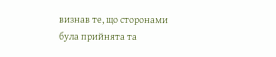визнав те, що сторонами була прийнята та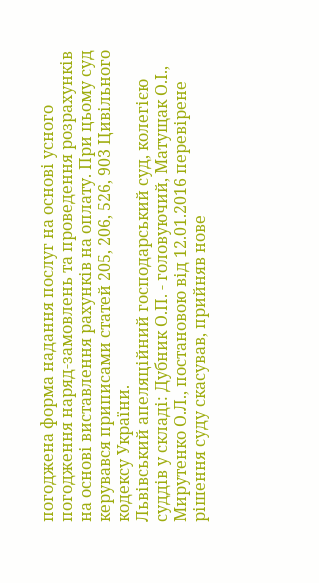погоджена форма надання послуг на основі усного погодження наряд-замовлень та проведення розрахунків на основі виставлення рахунків на оплату. При цьому суд керувався приписами статей 205, 206, 526, 903 Цивільного кодексу України.
Львівський апеляційний господарський суд, колегією суддів у складі: Дубник О.П. - головуючий, Матущак О.І., Мирутенко О.Л., постановою від 12.01.2016 перевірене рішення суду скасував, прийняв нове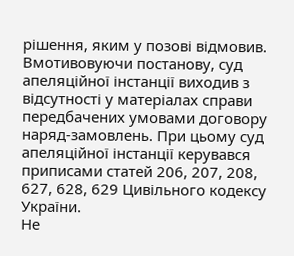рішення, яким у позові відмовив. Вмотивовуючи постанову, суд апеляційної інстанції виходив з відсутності у матеріалах справи передбачених умовами договору наряд-замовлень. При цьому суд апеляційної інстанції керувався приписами статей 206, 207, 208, 627, 628, 629 Цивільного кодексу України.
Не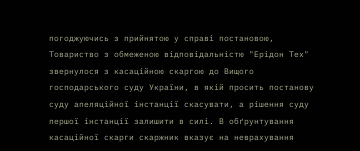погоджуючись з прийнятою у справі постановою, Товариство з обмеженою відповідальністю "Ерідон Тех" звернулося з касаційною скаргою до Вищого господарського суду України, в якій просить постанову суду апеляційної інстанції скасувати, а рішення суду першої інстанції залишити в силі. В обґрунтування касаційної скарги скаржник вказує на неврахування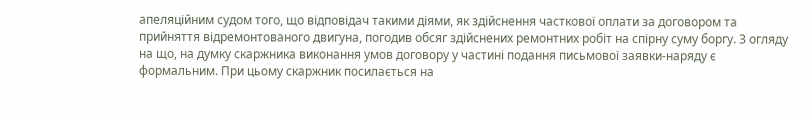апеляційним судом того, що відповідач такими діями, як здійснення часткової оплати за договором та прийняття відремонтованого двигуна, погодив обсяг здійснених ремонтних робіт на спірну суму боргу. З огляду на що, на думку скаржника виконання умов договору у частині подання письмової заявки-наряду є формальним. При цьому скаржник посилається на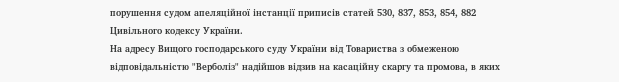порушення судом апеляційної інстанції приписів статей 530, 837, 853, 854, 882 Цивільного кодексу України.
На адресу Вищого господарського суду України від Товариства з обмеженою відповідальністю "Верболіз" надійшов відзив на касаційну скаргу та промова, в яких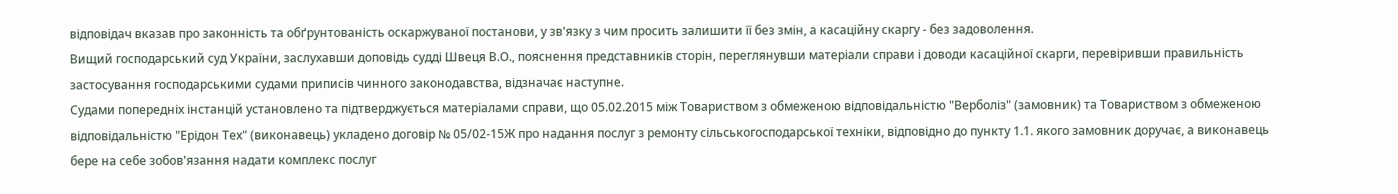відповідач вказав про законність та обґрунтованість оскаржуваної постанови, у зв'язку з чим просить залишити її без змін, а касаційну скаргу - без задоволення.
Вищий господарський суд України, заслухавши доповідь судді Швеця В.О., пояснення представників сторін, переглянувши матеріали справи і доводи касаційної скарги, перевіривши правильність застосування господарськими судами приписів чинного законодавства, відзначає наступне.
Судами попередніх інстанцій установлено та підтверджується матеріалами справи, що 05.02.2015 між Товариством з обмеженою відповідальністю "Верболіз" (замовник) та Товариством з обмеженою відповідальністю "Ерідон Тех" (виконавець) укладено договір № 05/02-15Ж про надання послуг з ремонту сільськогосподарської техніки, відповідно до пункту 1.1. якого замовник доручає, а виконавець бере на себе зобов'язання надати комплекс послуг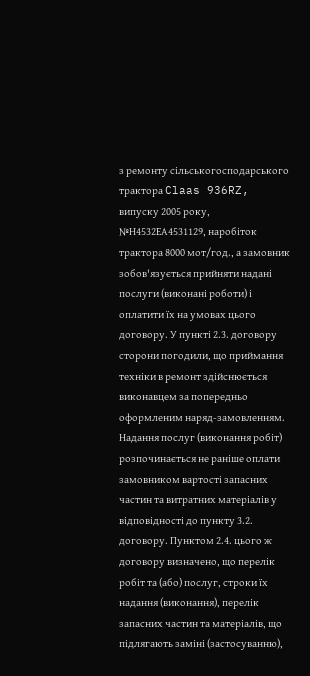з ремонту сільськогосподарського трактора Claas 936RZ, випуску 2005 року, №Н4532ЕА4531129, наробіток трактора 8000 мот/год., а замовник зобов'язується прийняти надані послуги (виконані роботи) і оплатити їх на умовах цього договору. У пункті 2.3. договору сторони погодили, що приймання техніки в ремонт здійснюється виконавцем за попередньо оформленим наряд-замовленням. Надання послуг (виконання робіт) розпочинається не раніше оплати замовником вартості запасних частин та витратних матеріалів у відповідності до пункту 3.2. договору. Пунктом 2.4. цього ж договору визначено, що перелік робіт та (або) послуг, строки їх надання (виконання), перелік запасних частин та матеріалів, що підлягають заміні (застосуванню),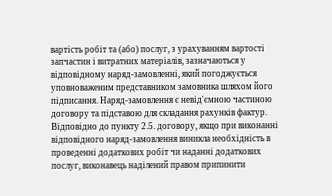вартість робіт та (або) послуг, з урахуванням вартості запчастин і витратних матеріалів, зазначаються у відповідному наряд-замовленні, який погоджується уповноваженим представником замовника шляхом його підписання. Наряд-замовлення є невід'ємною частиною договору та підставою для складання рахунків фактур. Відповідно до пункту 2.5. договору, якщо при виконанні відповідного наряд-замовлення виникла необхідність в проведенні додаткових робіт чи наданні додаткових послуг, виконавець наділений правом припинити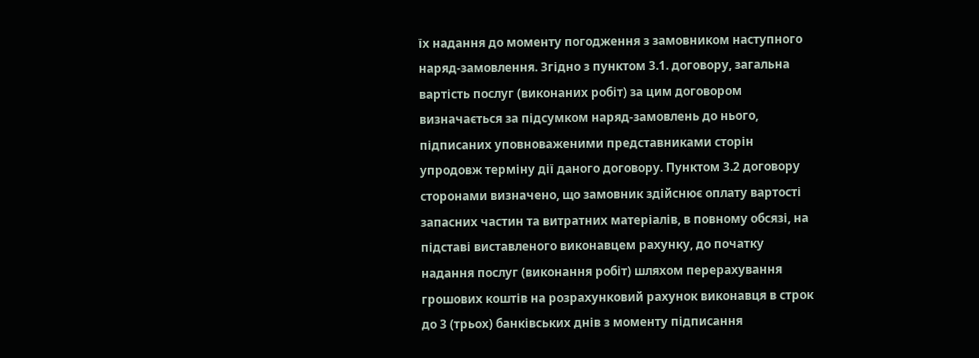їх надання до моменту погодження з замовником наступного наряд-замовлення. Згідно з пунктом 3.1. договору, загальна вартість послуг (виконаних робіт) за цим договором визначається за підсумком наряд-замовлень до нього, підписаних уповноваженими представниками сторін упродовж терміну дії даного договору. Пунктом 3.2 договору сторонами визначено, що замовник здійснює оплату вартості запасних частин та витратних матеріалів, в повному обсязі, на підставі виставленого виконавцем рахунку, до початку надання послуг (виконання робіт) шляхом перерахування грошових коштів на розрахунковий рахунок виконавця в строк до 3 (трьох) банківських днів з моменту підписання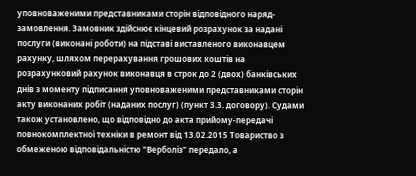уповноваженими представниками сторін відповідного наряд-замовлення. Замовник здійснює кінцевий розрахунок за надані послуги (виконані роботи) на підставі виставленого виконавцем рахунку, шляхом перерахування грошових коштів на розрахунковий рахунок виконавця в строк до 2 (двох) банківських днів з моменту підписання уповноваженими представниками сторін акту виконаних робіт (наданих послуг) (пункт 3.3. договору). Судами також установлено, що відповідно до акта прийому-передачі повнокомплектної техніки в ремонт від 13.02.2015 Товариство з обмеженою відповідальністю "Верболіз" передало, а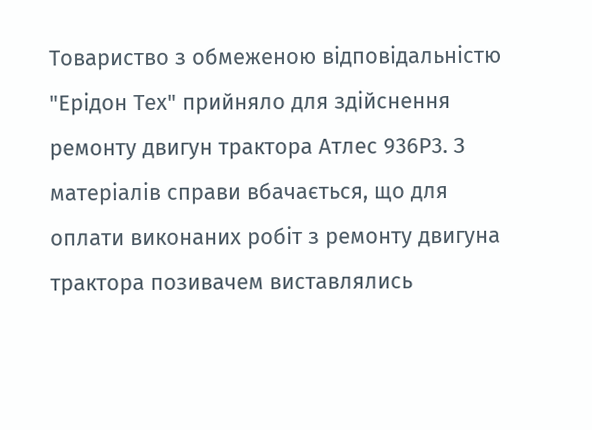Товариство з обмеженою відповідальністю "Ерідон Тех" прийняло для здійснення ремонту двигун трактора Атлес 936Р3. З матеріалів справи вбачається, що для оплати виконаних робіт з ремонту двигуна трактора позивачем виставлялись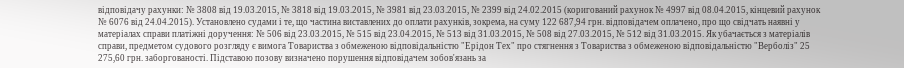відповідачу рахунки: № 3808 від 19.03.2015, № 3818 від 19.03.2015, № 3981 від 23.03.2015, № 2399 від 24.02.2015 (коригований рахунок № 4997 від 08.04.2015, кінцевий рахунок № 6076 від 24.04.2015). Установлено судами і те, що частина виставлених до оплати рахунків, зокрема, на суму 122 687,94 грн. відповідачем оплачено, про що свідчать наявні у матеріалах справи платіжні доручення: № 506 від 23.03.2015, № 515 від 23.04.2015, № 513 від 31.03.2015, № 508 від 27.03.2015, № 512 від 31.03.2015. Як убачається з матеріалів справи, предметом судового розгляду є вимога Товариства з обмеженою відповідальністю "Ерідон Тех" про стягнення з Товариства з обмеженою відповідальністю "Верболіз" 25 275,60 грн. заборгованості. Підставою позову визначено порушення відповідачем зобов'язань за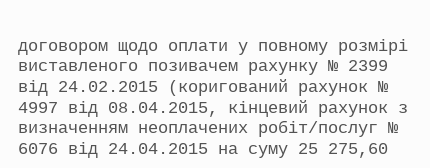договором щодо оплати у повному розмірі виставленого позивачем рахунку № 2399 від 24.02.2015 (коригований рахунок № 4997 від 08.04.2015, кінцевий рахунок з визначенням неоплачених робіт/послуг № 6076 від 24.04.2015 на суму 25 275,60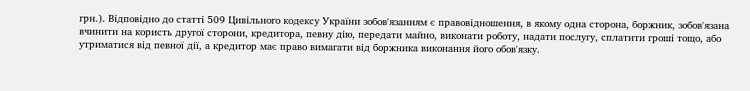грн.). Відповідно до статті 509 Цивільного кодексу України зобов'язанням є правовідношення, в якому одна сторона, боржник, зобов'язана вчинити на користь другої сторони, кредитора, певну дію, передати майно, виконати роботу, надати послугу, сплатити гроші тощо, або утриматися від певної дії, а кредитор має право вимагати від боржника виконання його обов'язку.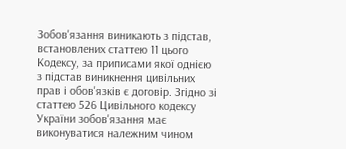Зобов'язання виникають з підстав, встановлених статтею 11 цього Кодексу, за приписами якої однією з підстав виникнення цивільних прав і обов'язків є договір. Згідно зі статтею 526 Цивільного кодексу України зобов'язання має виконуватися належним чином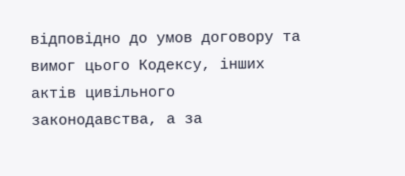відповідно до умов договору та вимог цього Кодексу, інших актів цивільного законодавства, а за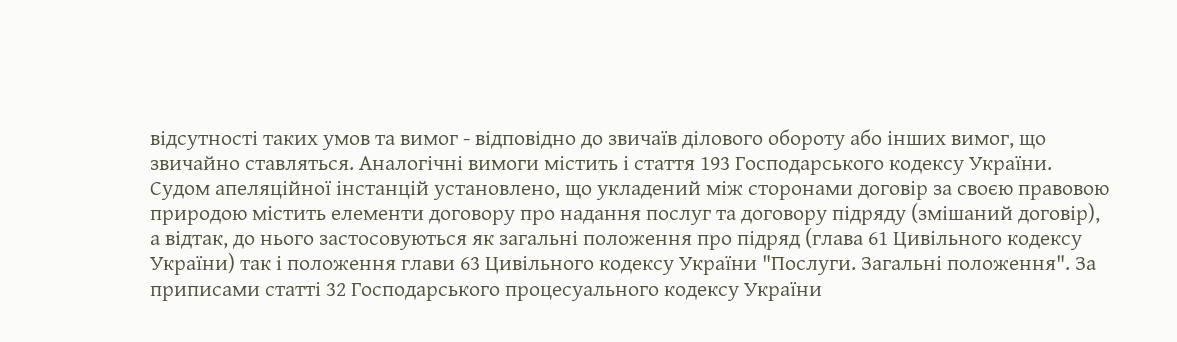відсутності таких умов та вимог - відповідно до звичаїв ділового обороту або інших вимог, що звичайно ставляться. Аналогічні вимоги містить і стаття 193 Господарського кодексу України. Судом апеляційної інстанцій установлено, що укладений між сторонами договір за своєю правовою природою містить елементи договору про надання послуг та договору підряду (змішаний договір), а відтак, до нього застосовуються як загальні положення про підряд (глава 61 Цивільного кодексу України) так і положення глави 63 Цивільного кодексу України "Послуги. Загальні положення". За приписами статті 32 Господарського процесуального кодексу України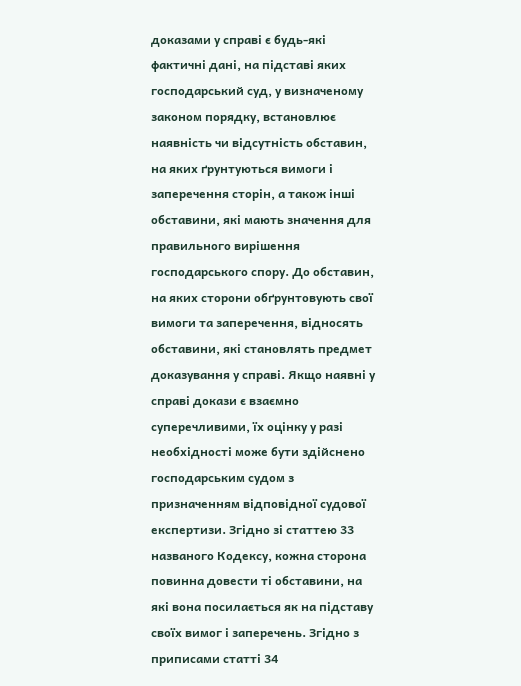доказами у справі є будь-які фактичні дані, на підставі яких господарський суд, у визначеному законом порядку, встановлює наявність чи відсутність обставин, на яких ґрунтуються вимоги і заперечення сторін, а також інші обставини, які мають значення для правильного вирішення господарського спору. До обставин, на яких сторони обґрунтовують свої вимоги та заперечення, відносять обставини, які становлять предмет доказування у справі. Якщо наявні у справі докази є взаємно суперечливими, їх оцінку у разі необхідності може бути здійснено господарським судом з призначенням відповідної судової експертизи. Згідно зі статтею 33 названого Кодексу, кожна сторона повинна довести ті обставини, на які вона посилається як на підставу своїх вимог і заперечень. Згідно з приписами статті 34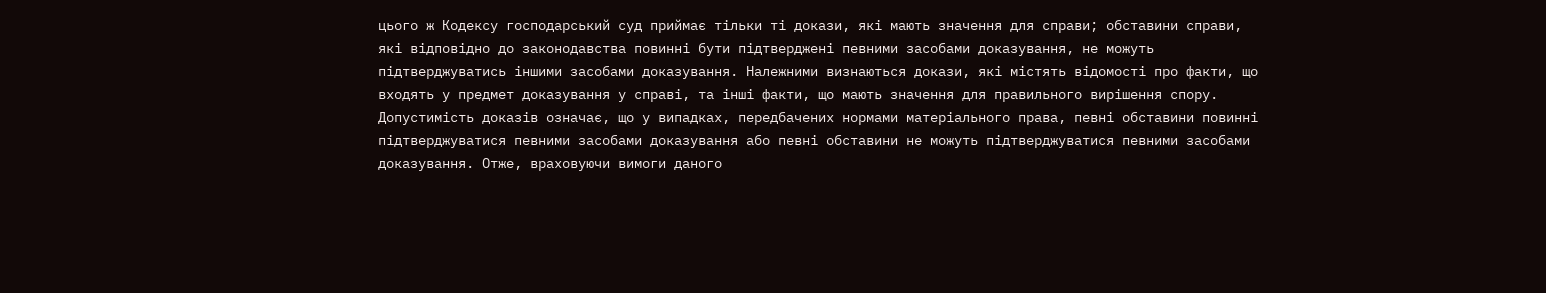цього ж Кодексу господарський суд приймає тільки ті докази, які мають значення для справи; обставини справи, які відповідно до законодавства повинні бути підтверджені певними засобами доказування, не можуть підтверджуватись іншими засобами доказування. Належними визнаються докази, які містять відомості про факти, що входять у предмет доказування у справі, та інші факти, що мають значення для правильного вирішення спору. Допустимість доказів означає, що у випадках, передбачених нормами матеріального права, певні обставини повинні підтверджуватися певними засобами доказування або певні обставини не можуть підтверджуватися певними засобами доказування. Отже, враховуючи вимоги даного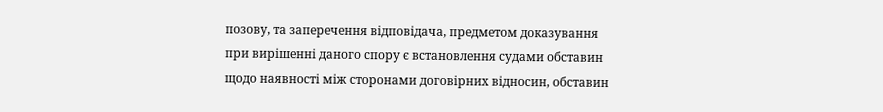позову, та заперечення відповідача, предметом доказування при вирішенні даного спору є встановлення судами обставин щодо наявності між сторонами договірних відносин, обставин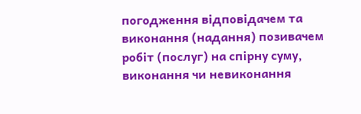погодження відповідачем та виконання (надання) позивачем робіт (послуг) на спірну суму, виконання чи невиконання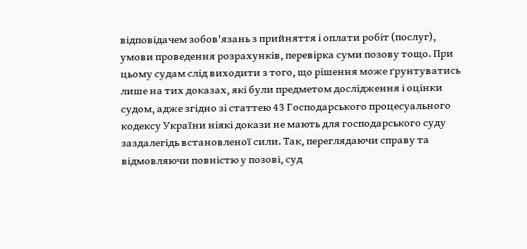відповідачем зобов'язань з прийняття і оплати робіт (послуг), умови проведення розрахунків, перевірка суми позову тощо. При цьому судам слід виходити з того, що рішення може ґрунтуватись лише на тих доказах, які були предметом дослідження і оцінки судом, адже згідно зі статтею 43 Господарського процесуального кодексу України ніякі докази не мають для господарського суду заздалегідь встановленої сили. Так, переглядаючи справу та відмовляючи повністю у позові, суд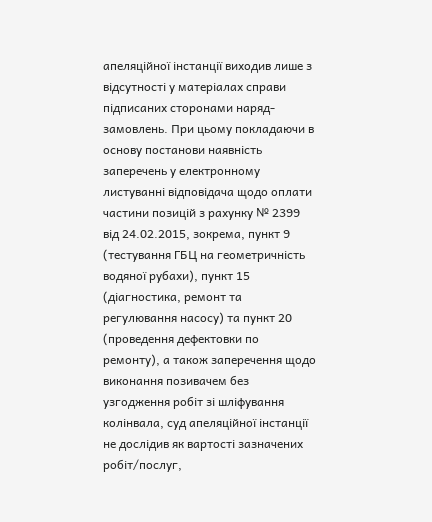апеляційної інстанції виходив лише з відсутності у матеріалах справи підписаних сторонами наряд-замовлень. При цьому покладаючи в основу постанови наявність заперечень у електронному листуванні відповідача щодо оплати частини позицій з рахунку № 2399 від 24.02.2015, зокрема, пункт 9 (тестування ГБЦ на геометричність водяної рубахи), пункт 15 (діагностика, ремонт та регулювання насосу) та пункт 20 (проведення дефектовки по ремонту), а також заперечення щодо виконання позивачем без узгодження робіт зі шліфування колінвала, суд апеляційної інстанції не дослідив як вартості зазначених робіт/послуг,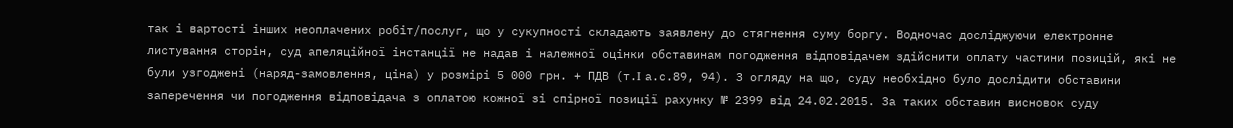так і вартості інших неоплачених робіт/послуг, що у сукупності складають заявлену до стягнення суму боргу. Водночас досліджуючи електронне листування сторін, суд апеляційної інстанції не надав і належної оцінки обставинам погодження відповідачем здійснити оплату частини позицій, які не були узгоджені (наряд-замовлення, ціна) у розмірі 5 000 грн. + ПДВ (т.I а.с.89, 94). З огляду на що, суду необхідно було дослідити обставини заперечення чи погодження відповідача з оплатою кожної зі спірної позиції рахунку № 2399 від 24.02.2015. За таких обставин висновок суду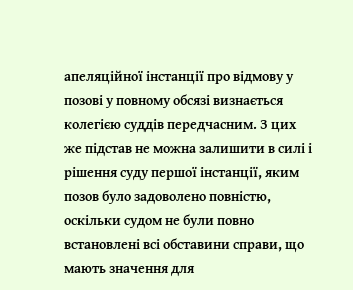апеляційної інстанції про відмову у позові у повному обсязі визнається колегією суддів передчасним. З цих же підстав не можна залишити в силі і рішення суду першої інстанції, яким позов було задоволено повністю, оскільки судом не були повно встановлені всі обставини справи, що мають значення для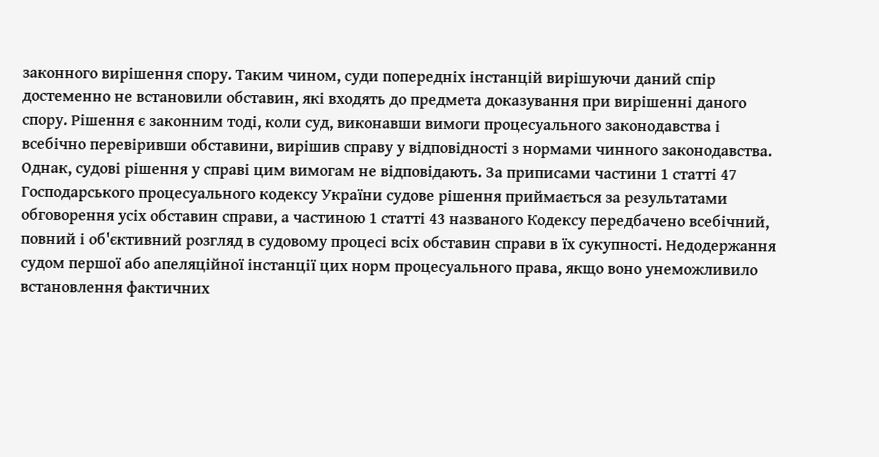законного вирішення спору. Таким чином, суди попередніх інстанцій вирішуючи даний спір достеменно не встановили обставин, які входять до предмета доказування при вирішенні даного спору. Рішення є законним тоді, коли суд, виконавши вимоги процесуального законодавства і всебічно перевіривши обставини, вирішив справу у відповідності з нормами чинного законодавства. Однак, судові рішення у справі цим вимогам не відповідають. За приписами частини 1 статті 47 Господарського процесуального кодексу України судове рішення приймається за результатами обговорення усіх обставин справи, а частиною 1 статті 43 названого Кодексу передбачено всебічний, повний і об'єктивний розгляд в судовому процесі всіх обставин справи в їх сукупності. Недодержання судом першої або апеляційної інстанції цих норм процесуального права, якщо воно унеможливило встановлення фактичних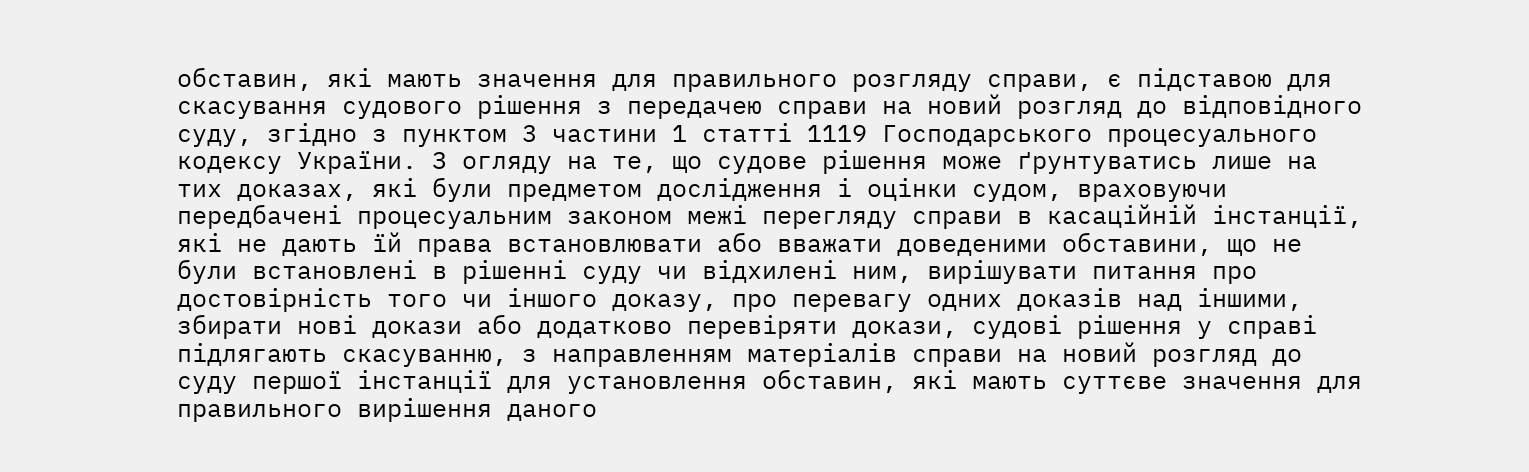обставин, які мають значення для правильного розгляду справи, є підставою для скасування судового рішення з передачею справи на новий розгляд до відповідного суду, згідно з пунктом 3 частини 1 статті 1119 Господарського процесуального кодексу України. З огляду на те, що судове рішення може ґрунтуватись лише на тих доказах, які були предметом дослідження і оцінки судом, враховуючи передбачені процесуальним законом межі перегляду справи в касаційній інстанції, які не дають їй права встановлювати або вважати доведеними обставини, що не були встановлені в рішенні суду чи відхилені ним, вирішувати питання про достовірність того чи іншого доказу, про перевагу одних доказів над іншими, збирати нові докази або додатково перевіряти докази, судові рішення у справі підлягають скасуванню, з направленням матеріалів справи на новий розгляд до суду першої інстанції для установлення обставин, які мають суттєве значення для правильного вирішення даного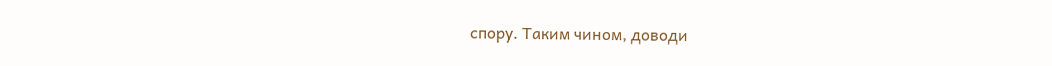спору. Таким чином, доводи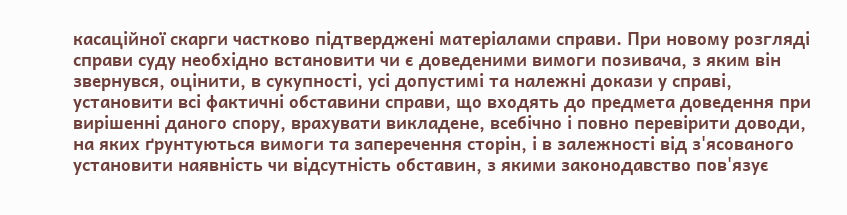касаційної скарги частково підтверджені матеріалами справи. При новому розгляді справи суду необхідно встановити чи є доведеними вимоги позивача, з яким він звернувся, оцінити, в сукупності, усі допустимі та належні докази у справі, установити всі фактичні обставини справи, що входять до предмета доведення при вирішенні даного спору, врахувати викладене, всебічно і повно перевірити доводи, на яких ґрунтуються вимоги та заперечення сторін, і в залежності від з'ясованого установити наявність чи відсутність обставин, з якими законодавство пов'язує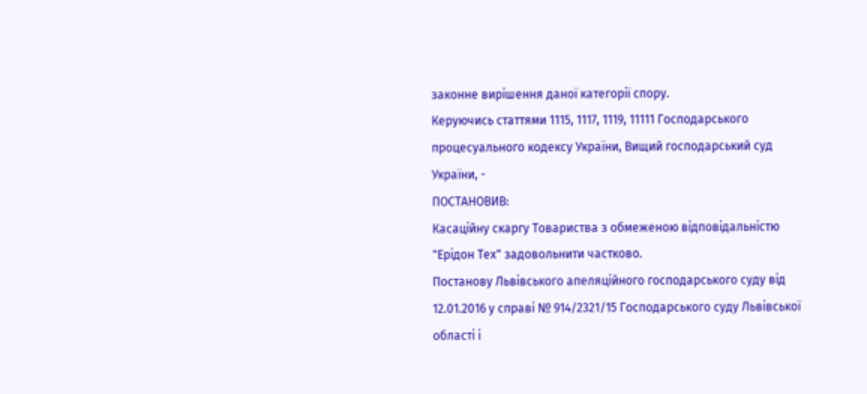законне вирішення даної категорії спору.
Керуючись статтями 1115, 1117, 1119, 11111 Господарського процесуального кодексу України, Вищий господарський суд України, -
ПОСТАНОВИВ:
Касаційну скаргу Товариства з обмеженою відповідальністю "Ерідон Тех" задовольнити частково.
Постанову Львівського апеляційного господарського суду від 12.01.2016 у справі № 914/2321/15 Господарського суду Львівської області і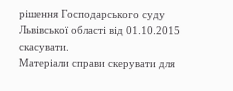рішення Господарського суду Львівської області від 01.10.2015 скасувати.
Матеріали справи скерувати для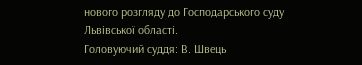нового розгляду до Господарського суду Львівської області.
Головуючий суддя: В. Швець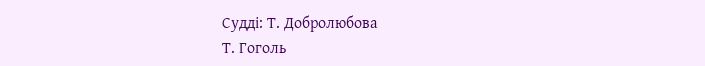Судді: Т. Добролюбова
Т. Гоголь